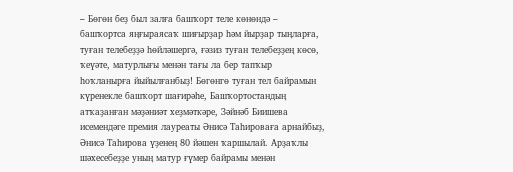– Бөгөн беҙ был залға башҡорт теле көнөндә – башҡортса яңғыраясаҡ шиғырҙар һәм йырҙар тыңларға, туған телебеҙҙә һөйләшергә, ғәзиз туған телебеҙҙең көсө, ҡеүәте, матурлығы менән тағы ла бер тапҡыр һоҡланырға йыйылғанбыҙ! Бөгөнгө туған тел байрамын күренекле башҡорт шағирәһе, Башҡортостандың атҡаҙанған мәҙәниәт хеҙмәткәре, Зәйнәб Биишева исемендәге премия лауреаты Әнисә Таһироваға арнайбыҙ, Әнисә Таһирова үҙенең 80 йәшен ҡаршылай. Арҙаҡлы шәхесебеҙҙе уның матур ғүмер байрамы менән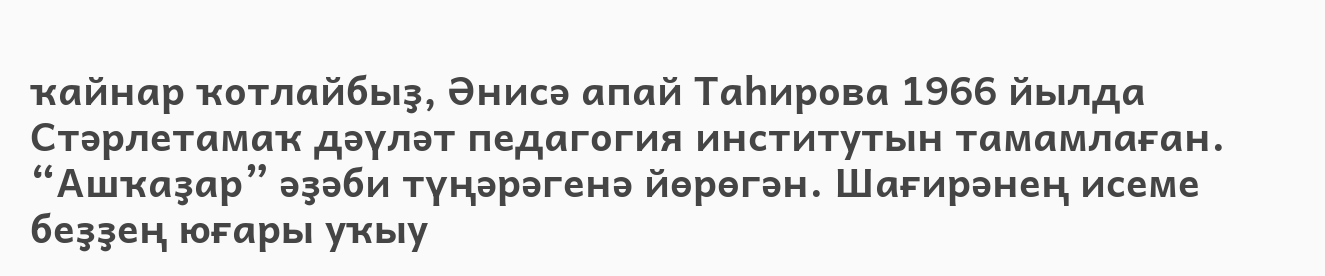ҡайнар ҡотлайбыҙ, Әнисә апай Таһирова 1966 йылда Стәрлетамаҡ дәүләт педагогия институтын тамамлаған. “Ашҡаҙар” әҙәби түңәрәгенә йөрөгән. Шағирәнең исеме беҙҙең юғары уҡыу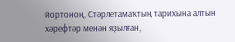йортоноң, Стәрлетамаҡтың тарихына алтын хәрефтәр менән яҙылған,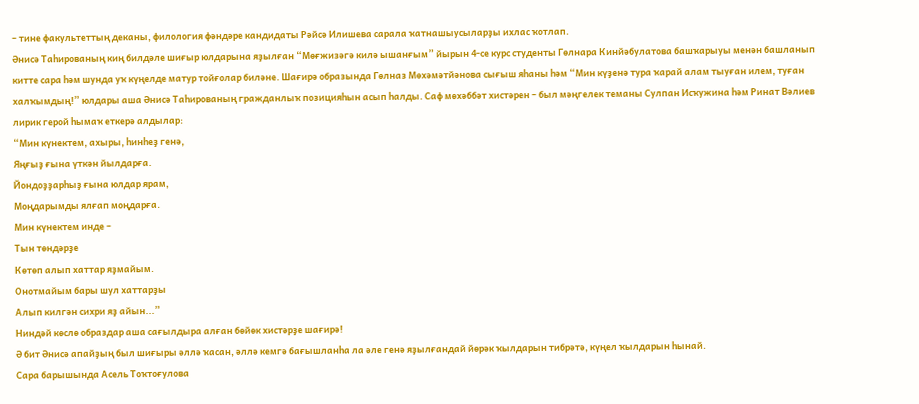– тине факультеттың деканы, филология фәндәре кандидаты Рәйсә Илишева сарала ҡатнашыусыларҙы ихлас ҡотлап.
Әнисә Таһированың киң билдәле шиғыр юлдарына яҙылған “Мөғжизәгә килә ышанғым” йырын 4-се курс студенты Гөлнара Кинйәбулатова башҡарыуы менән башланып китте сара һәм шунда уҡ күңелде матур тойғолар биләне. Шағирә образында Гөлназ Мөхәмәтйәнова сығыш яһаны һәм “Мин күҙенә тура ҡарай алам тыуған илем, туған халҡымдың!” юлдары аша Әнисә Таһированың гражданлыҡ позицияһын асып һалды. Саф мөхәббәт хистәрен – был мәңгелек теманы Сулпан Исҡужина һәм Ринат Вәлиев лирик герой һымаҡ еткерә алдылар:
“Мин күнектем, ахыры, һинһеҙ генә,
Яңғыҙ ғына үткән йылдарға.
Йондоҙҙарһыҙ ғына юлдар ярам,
Моңдарымды ялғап моңдарға.
Мин күнектем инде –
Тын төндәрҙе
Көтөп алып хаттар яҙмайым.
Онотмайым бары шул хаттарҙы
Алып килгән сихри яҙ айын...”
Ниндәй көслө образдар аша сағылдыра алған бөйөк хистәрҙе шағирә!
Ә бит Әнисә апайҙың был шиғыры әллә ҡасан, әллә кемгә бағышланһа ла әле генә яҙылғандай йөрәк ҡылдарын тибрәтә, күңел ҡылдарын һынай.
Сара барышында Асель Тоҡтоғулова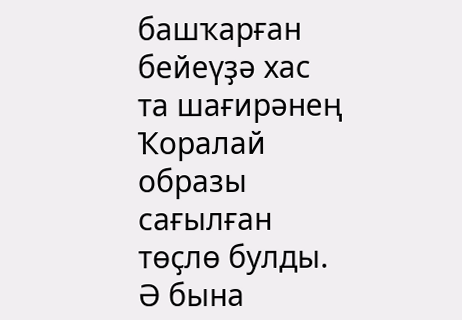башҡарған бейеүҙә хас та шағирәнең Ҡоралай образы сағылған төҫлө булды. Ә бына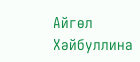Айгөл Хәйбуллина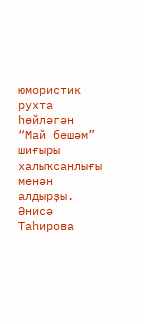юмористик рухта һөйләгән “Май бешәм” шиғыры халыҡсанлығы менән алдырҙы.
Әнисә Таһирова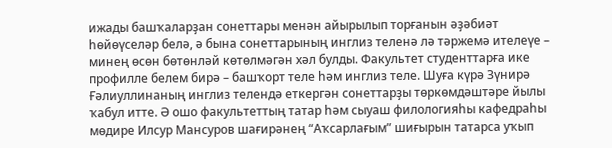ижады башҡаларҙан сонеттары менән айырылып торғанын әҙәбиәт һөйөүселәр белә, ә бына сонеттарының инглиз теленә лә тәржемә ителеүе – минең өсөн бөтөнләй көтөлмәгән хәл булды. Факультет студенттарға ике профилле белем бирә – башҡорт теле һәм инглиз теле. Шуға күрә Зүнирә Ғәлиуллинаның инглиз телендә еткергән сонеттарҙы төркөмдәштәре йылы ҡабул итте. Ә ошо факультеттың татар һәм сыуаш филологияһы кафедраһы мөдире Илсур Мансуров шағирәнең “Аҡсарлағым” шиғырын татарса уҡып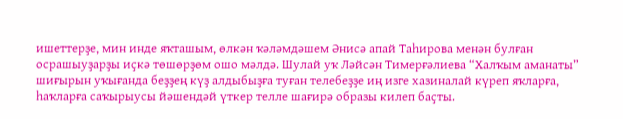ишеттерҙе, мин инде яҡташым, өлкән ҡәләмдәшем Әнисә апай Таһирова менән булған осрашыуҙарҙы иҫкә төшөрҙөм ошо мәлдә. Шулай уҡ Ләйсән Тимерғәлиева “Халҡым аманаты” шиғырын уҡығанда беҙҙең күҙ алдыбыҙға туған телебеҙҙе иң изге хазиналай күреп яҡларға, һаҡларға саҡырыусы йәшендәй үткер телле шағирә образы килеп баҫты.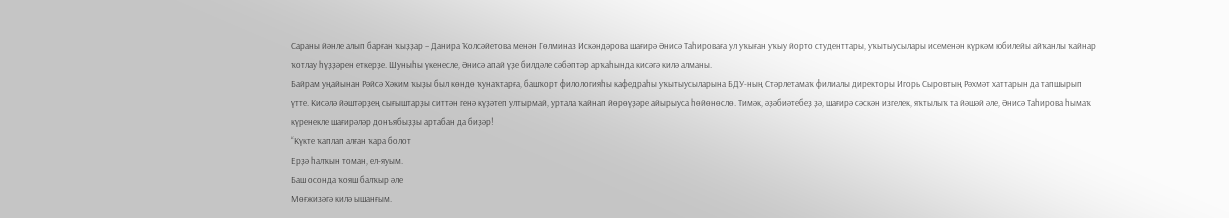Сараны йәнле алып барған ҡыҙҙар – Данира Ҡолсәйетова менән Гөлминаз Искәндәрова шағирә Әнисә Таһироваға ул уҡыған уҡыу йорто студенттары, уҡытыусылары исеменән күркәм юбилейы айҡанлы ҡайнар ҡотлау һүҙҙәрен еткерҙе. Шуныһы үкенесле, Әнисә апай үҙе билдәле сәбәптәр арҡаһында кисәгә килә алманы.
Байрам уңайынан Рәйсә Хәким ҡыҙы был көндө ҡунаҡтарға, башҡорт филологияһы кафедраһы уҡытыусыларына БДУ-ның Стәрлетамаҡ филиалы директоры Игорь Сыровтың Рәхмәт хаттарын да тапшырып үтте. Кисәлә йәштәрҙең сығыштарҙы ситтән генә күҙәтеп ултырмай, уртала ҡайнап йөрөүҙәре айырыуса һөйөнөслө. Тимәк, әҙәбиәтебеҙ ҙә, шағирә сәскән изгелек, яҡтылыҡ та йәшәй әле, Әнисә Таһирова һымаҡ күренекле шағирәләр донъябыҙҙы артабан да биҙәр!
“Күкте ҡаплап алған ҡара болот
Ерҙә һалҡын томан, ел-яуым.
Баш осонда ҡояш балҡыр әле
Мөғжизәгә килә ышанғым.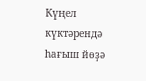Күңел күктәрендә һағыш йөҙә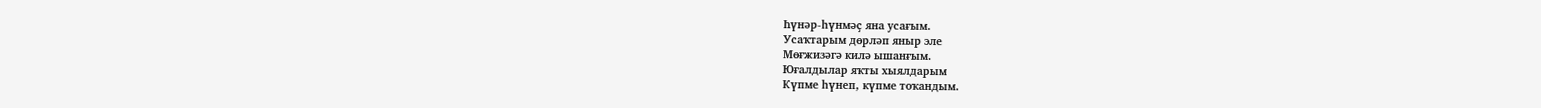Һүнәр-һүнмәҫ яна усағым.
Усаҡтарым дөрләп яныр эле
Мөғжизәгә килә ышанғым.
Юғалдылар яҡты хыялдарым
Күпме һүнеп, күпме тоҡандым.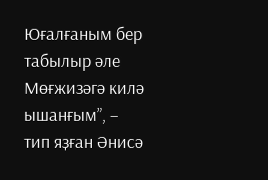Юғалғаным бер табылыр әле
Мөғжизәгә килә ышанғым”, –
тип яҙған Әнисә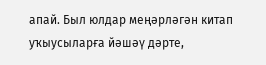апай. Был юлдар меңәрләгән китап уҡыусыларға йәшәү дәрте,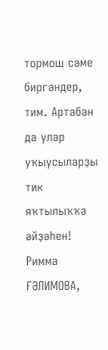тормош сәме биргәндер, тим. Артабан да улар уҡыусыларҙы тик яҡтылыҡҡа әйҙәһен!
Римма ҒӘЛИМОВА,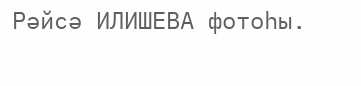Рәйсә ИЛИШЕВА фотоһы.